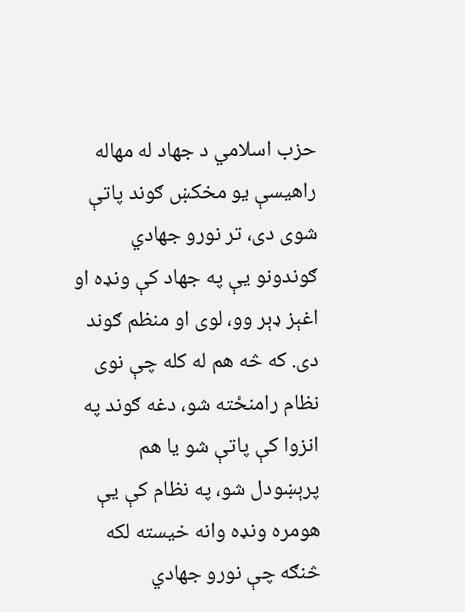حزب اسلامي د جهاد له مهاله راهیسې یو مخکښ ګوند پاتې شوی دی، تر نورو جهادي ګوندونو یې په جهاد کې ونډه او اغېز ډېر وو، لوی او منظم ګوند دی. که څه هم له کله چې نوی نظام رامنځته شو، دغه ګوند په انزوا کې پاتې شو یا هم پرېښودل شو، په نظام کې یې هومره ونډه وانه خیسته لکه څنګه چې نورو جهادي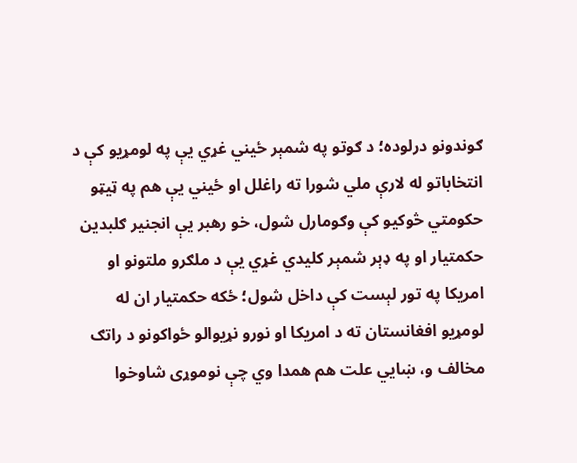ګوندونو درلوده؛ د ګوتو په شمېر ځیني غړي یې په لومړیو کې د انتخاباتو له لارې ملي شورا ته راغلل او ځیني یې هم په ټیټو حکومتي څوکیو کې وګومارل شول، خو رهبر یې انجنیر ګلبدین حکمتیار او په ډېر شمېر کلیدي غړي یې د ملګرو ملتونو او امریکا په تور لېست کې داخل شول؛ ځکه حکمتیار ان له لومړیو افغانستان ته د امریکا او نورو نړیوالو ځواکونو د راتګ مخالف و، ښايي علت هم همدا وي چې نوموړی شاوخوا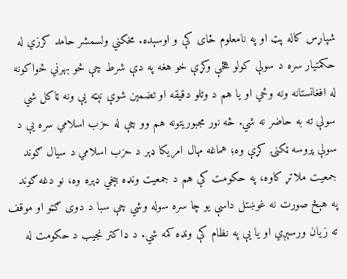شپاړس کاله پټ او په نامعلوم ځای کې و اوسېده. مخکني ولسمشر حامد کرزي له حکمتیار سره د سولې کولو هڅې وکړې خو هغه په دې شرط چې څو بهرني ځواکونه له افغانستانه ونه وځي او یا هم د وتلو دقیقه او تضمین شوې نېټه یې ونه ټاکل شي سولې ته به حاضر نه شي. څه نور مجبوریتونه هم وو چې له حزب اسلامي سره یې د سولې پروسه ټکنۍ کړې وه؛ هماغه مهال امریکا ډېر د حزب اسلامي د سیال ګوند جمعیت ملاتړ کاوه، په حکومت کې هم د جمعیت ونډه بېخي ډېره وه، نو دغه ګوند په هېڅ صورت نه غوښتل داسې یو چا سره سوله وشي چې سبا د دوی ګټو او موقف ته زیان ورسېږي او یا یې په نظام کې ونډه کمه شي. د ډاکتر نجیب د حکومت له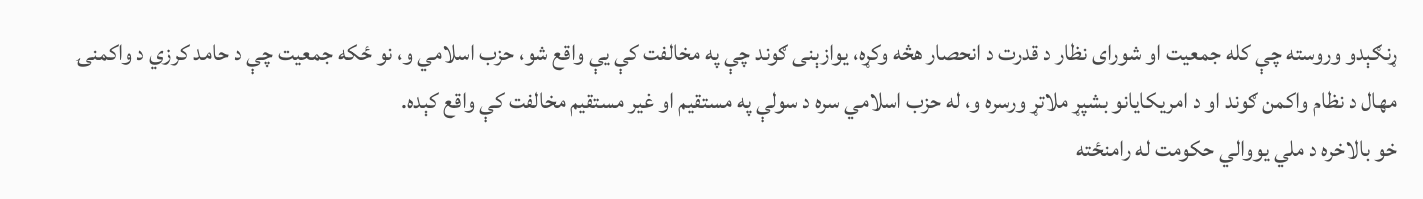ړنګېدو وروسته چې کله جمعیت او شورای نظار د قدرت د انحصار هڅه وکړه، یوازېنی ګوند چې په مخالفت کې یې واقع شو، حزب اسلامي و، نو ځکه جمعیت چې د حامد کرزي د واکمنۍ مهال د نظام واکمن ګوند او د امریکایانو بشپړ ملاتړ ورسره و، له حزب اسلامي سره د سولې په مستقیم او غیر مستقیم مخالفت کې واقع کېده.
خو بالاخره د ملي یووالي حکومت له رامنځته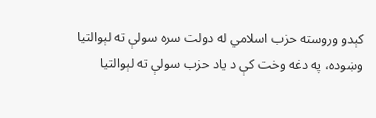کېدو وروسته حزب اسلامي له دولت سره سولې ته لېوالتیا وښوده، په دغه وخت کې د یاد حزب سولې ته لېوالتیا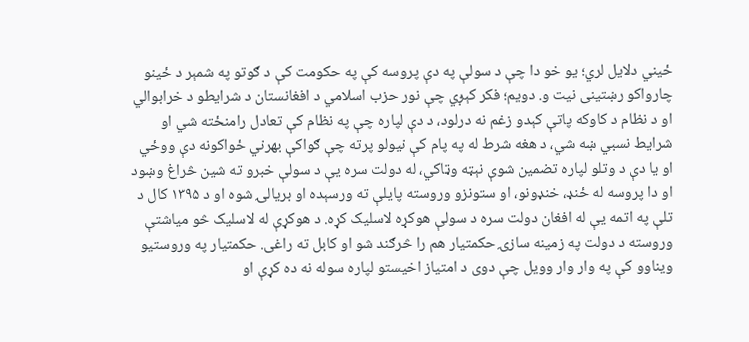ځیني دلایل لري؛ یو خو دا چې د سولې په دې پروسه کې په حکومت کې د ګوتو په شمېر د ځینو چارواکو رښتینی نیت و. دویم؛ فکر کېږي چې نور حزب اسلامي د افغانستان د شرایطو د خرابوالي او د نظام د کاوکه پاتې کېدو زغم نه درلود، د دې لپاره چې په نظام کې تعادل رامنځته شي او شرایط نسبي ښه شي، د هغه شرط له په پام کې نیولو پرته چې ګواکې بهرني ځواکونه دې ووځي او یا دې د وتلو لپاره تضمین شوې نېټه وټاکي، له دولت سره یې د سولې خبرو ته شین څراغ وښود او دا پروسه له ځنډ، خنډونو، او ستونزو وروسته پایلې ته ورسېده او بریالۍ شوه او د ۱۳۹۵ کال د تلې په اتمه یې له افغان دولت سره د سولې هوکړه لاسلیک کړه. د هوکړې له لاسلیک څو میاشتې وروسته د دولت په زمینه سازۍ حکمتیار هم را څرګند شو او کابل ته راغی. حکمتیار په وروستیو ویناوو کې په وار وار وویل چې دوی د امتیاز اخیستو لپاره سوله نه ده کړې او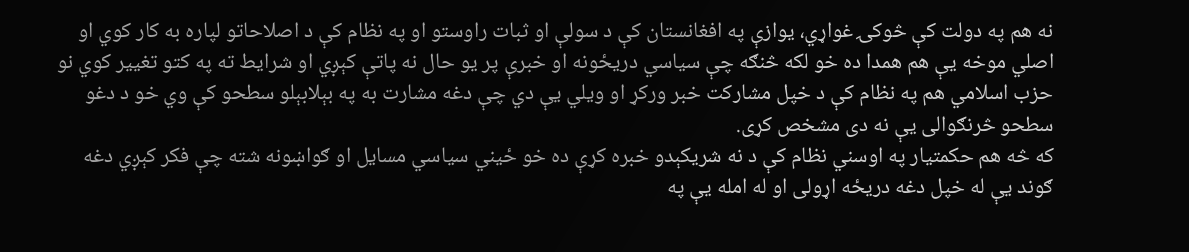نه هم په دولت کې څوکۍ غواړي، یوازې په افغانستان کې د سولې او ثبات راوستو او په نظام کې د اصلاحاتو لپاره به کار کوي او اصلي موخه یې هم همدا ده خو لکه څنګه چې سیاسي دریځونه او خبرې پر یو حال نه پاتې کېږي او شرایط ته په کتو تغییر کوي نو حزب اسلامي هم په نظام کې د خپل مشارکت خبر ورکړ او ویلي یې دي چې دغه مشارت به په بېلابېلو سطحو کې وي خو د دغو سطحو څرنګوالی یې نه دی مشخص کړی.
که څه هم حکمتیار په اوسني نظام کې د نه شریکېدو خبره کړې ده خو ځیني سیاسي مسایل او ګواښونه شته چې فکر کېږي دغه ګوند یې له خپل دغه دریځه اړولی او له امله یې په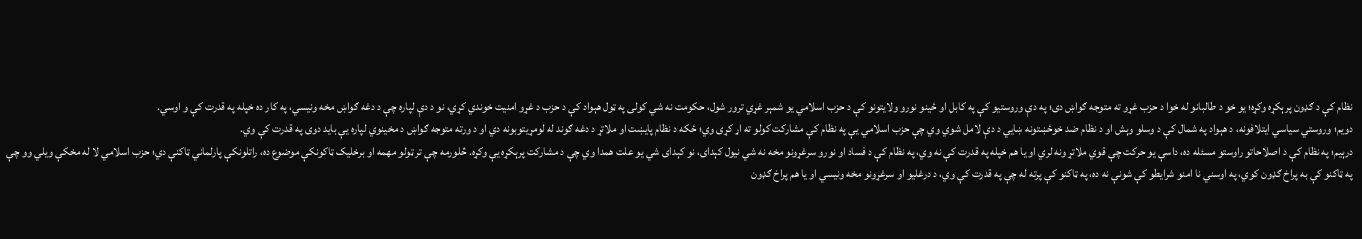نظام کې د ګډون پرېکړه وکړه؛ یو خو د طالبانو له خوا د حزب غړو ته متوجه ګواښ دی؛ په دې وروستیو کې په کابل او ځینو نورو ولایتونو کې د حزب اسلامي یو شمېر غړي ترور شول، حکومت نه شي کولی په ټول هېواد کې د حزب د غړو امنیت خوندي کړي، نو د دې لپاره چې د دغه ګواښ مخه ونیسي، په کار ده خپله په قدرت کې و اوسي.
دویم؛ وروستي سیاسي ایتلافونه، د هېواد په شمال کې د وسلو وېش او د نظام ضد خوځښتونه ښايي د دې لامل شوي وي چې حزب اسلامي یې په نظام کې مشارکت کولو ته اړ کړی وي؛ ځکه د نظام پایښت او ملاتړ د دغه ګوند له لومړیتوبونه دي او د ورته متوجه ګواښ د مخینوي لپاره یې باید دوی په قدرت کې وي.
درېیم؛ په نظام کې د اصلاحاتو راوستو مسئله ده، داسې یو حرکت چې قوي ملاتړ ونه لري او یا هم خپله په قدرت کې نه وي، په نظام کې د فساد او نورو سرغړونو مخه نه شي نیول کېدای، نو کېدای شي یو علت همدا وي چې د مشارکت پرېکړه یې وکړه. څلورمه چې تر ټولو مهمه او برخلیک ټاکونکې موضوع ده، راتلونکې پارلماني ټاکنې دي؛ حزب اسلامي لا له مخکې ویلي وو چې په ټاکنو کې به پراخ ګډون کوي، په اوسني نا امنو شرایطو کې شونې نه ده، په ټاکنو کې پرته له چې په قدرت کې وي، د درغلیو او سرغړونو مخه ونیسي او یا هم پراخ ګډون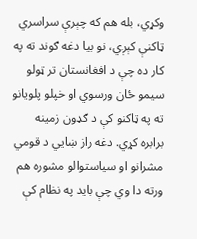وکړي، بله هم که چېرې سراسري ټاکنې کېږي، نو بیا دغه ګوند ته په کار ده چې د افغانستان تر ټولو سیمو ځان ورسوي او خپلو پلویانو ته په ټاکنو کې د ګډون زمینه برابره کړي. دغه راز ښايي د قومي مشرانو او سیاستوالو مشوره هم ورته دا وي چې باید په نظام کې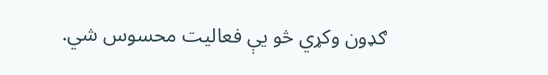ګډون وکړي څو یې فعالیت محسوس شي.